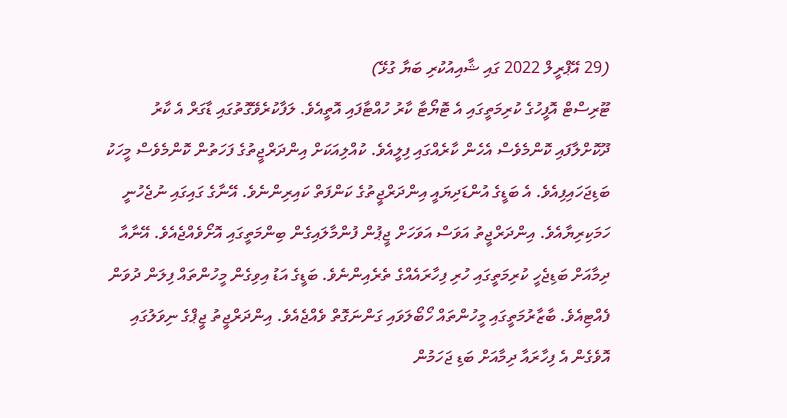(29 އޭޕްރީލް 2022 ގައި ޝާއިއުކުރި ބަޔާ ގުޅޭ)
ޓޫރިސްޓް އޮފީހުގެ ކުރިމަތީގައި އެ ޓޮޔޯޓާ ކާރު ހުއްޓާފައި އޮތީއެވެ. ލަފާކުރެވޭގޮތުގައި ޑާގަރް އެ ކާރު ދޫކޮށްލާފައި ކޮންމެވެސް އެހެން ކާރެއްގައި ފިލީއެވެ. ކުއްލިއަކަށް އިންދަރްޖީތުގެ ފަހަތުން ކޮންމެވެސް މީހަކު ބަޑިޖަހައިފިއެވެ. އެ ބަޑީގެ އުންޑަދިޔައީ އިންދަރްޖީތުގެ ކަންފަތް ކައިރިންނެވެ. އޭނާގެ ގައިގައި ނުޖެހުނީ ހަމަކިރިޔާއެވެ. އިންދަރްޖީތު އަވަސް އަވަހަށް ޖީޕުން ފުންމާލައިގެން ބިންމަތީގައި އޮށޯވެއްޖެއެވެ. އޭނާއާ ދިމާއަށް ބަޑިޖެހީ ކުރިމަތީގައި ހުރި ފިހާރައެއްގެ ތެރެއިންނެވެ. ބަޑީގެ އަޑު އިވިގެން މީހުންތައް ފިލަން ދުވަން ފެއްޓިއެވެ. ބާޒާރުމަތީގައި މީހުންތައް ހޯބޯލަވައި ގަންނަގޮތް ވެއްޖެއެވެ. އިންދަރްޖީތު ޖީޕްގެ ނިވަލުގައި އޮވެގެން އެ ފިހާރައާ ދިމާއަށް ބަޑި ޖަހަމުން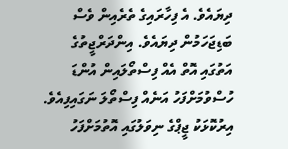ދިޔައެވެ. އެ ފިހާރައިގެ ތެރެއިން ވެސް ބަޑިޖަހަމުން ދިޔައެވެ. އިންދަރްޖީތުގެ އަތުގައި އޮތް އެއް ފިސްތޯލައިން އުންޑަ ހުސްވުމަށްފަހު އަނެއް ފިސްތޯލަ ނަގައިފިއެވެ.
އިރުކޮޅަކު ޖީޕްގެ ނިވަލުގައި އޮތުމަށްފަހު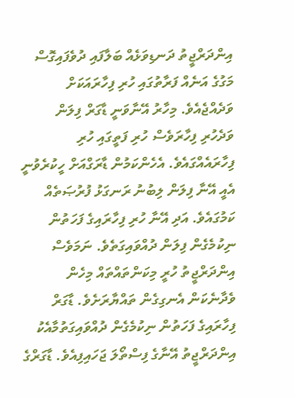އިންދަރްޖީތު ދަނޑިވަޅެއް ބަލާފައި ދުވެފައިގޮސް މަގުގެ އަނެއް ފަރާތުގައި ހުރި ފިހާރައަކަށް ވަދެއްޖެއެވެ. މިހާރު އޭނާވަނީ ޑާގަރް ފިލަން ވަދެހުރި ފިހާރަވެސް ހުރި ފަތީގައި ހުރި ފިހާރައެއްގައެވެ. އެހެންކަމުން ޑާރަގްއަށް ހީކުރެވުނީ އެއީ އޭނާ ފިލަން ލިބުނު ރަނގަޅު ފުރުޞަތެއް ކަމުގައެވެ. އަދި އޭނާ ހުރި ފިހާރައިގެ ފަހަތުން ނިކުމެގެން ފިލަން ދުއްވައިގަތެވެ. ނަމަވެސް އިންދަރްޖީތު ހުރީ މިކަންތައްތައް މިހެން ވެދާނެކަން އެނގިގެން ތައްޔާރަށެވެ. ޑާގަރް ފިހާރައިގެ ފަހަތުން ނިކުމެގެން ދުއްވައިގަތުމާއެކު އިންދަރްޖީތު އޭނާގެ ފިސްތޯލަ ޖަހައިފިއެވެ. ޑާގަރްގެ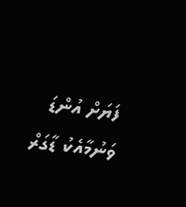ފަޔަށް އުންޑަ ވަނުމާއެކު ޑާގަރް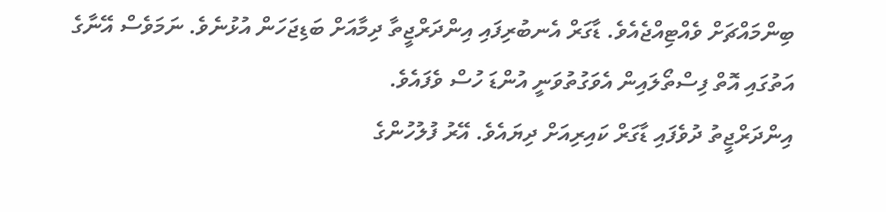ބިންމައްޗަށް ވެއްޓިއްޖެއެވެ. ޑާގަރް އެނބުރިފައި އިންދަރްޖީތާ ދިމާއަށް ބަޑިޖަހަން އުޅުނެވެ. ނަމަވެސް އޭނާގެ އަތުގައި އޮތް ފިސްތޯލައިން އެވަގުތުވަނީ އުންޑަ ހުސް ވެފައެވެ.
އިންދަރްޖީތު ދުވެފައި ޑާގަރް ކައިރިއަށް ދިޔައެވެ. އޭރު ފުލުހުންގެ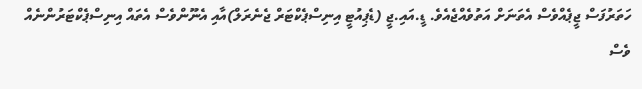ހަތަރުފަސް ޖީޕެއްވެސް އެތަނަށް އަތުވެއްޖެއެވެ. ޑީ.އައި.ޖީ (ޑެޕިއުޓީ އިނިސްޕެކްޓަރް ޖެނެރަލް)އާއި އެނޫންވެސް އެތައް އިނިސްޕެކްޓަރުންނެއް ވެސް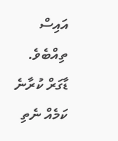އައިސް ތިއްބެވެ. ޑާގަރް ކުރާނެ ކަމެއް ނެތި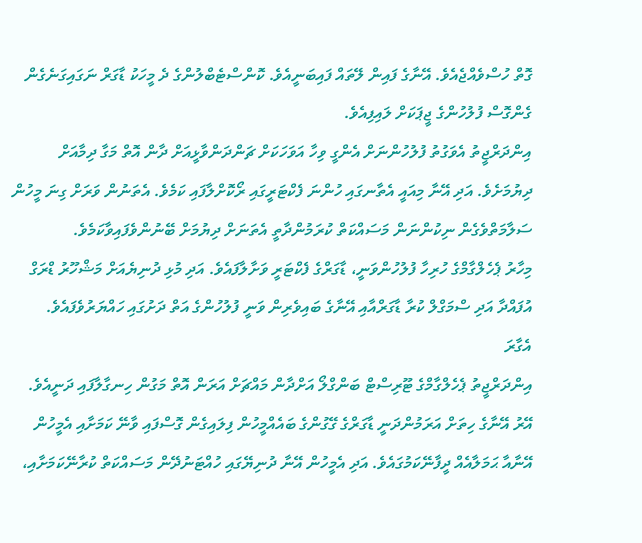ގޮތް ހުސްވެއްޖެއެވެ. އޭނާގެ ފައިން ލޭތައް ފައިބަނީއެވެ. ކޮންސްޓެބްލުންގެ ދެ މީހަކު ޑާގަރް ނަގައިގަނެގެން ގެންގޮސް ފުލުހުންގެ ޖީޕަކަށް ލައިފިއެވެ.
އިންދަރްޖީތު އެވަގުތު ފުލުހުންނަށް އެންގީ ވިހާ އަވަހަކަށް ޗަންދަންވާޅީއަށް ދާން އޮތް މަގާ ދިމާއަށް ދިޔުމަށެވެ. އަދި އޭނާ މިއައީ އެތާނގައި ހުންނަ ފެކްޓަރީގައި ރޯކޮށްލާފައި ކަމެވެ. އެތަނުން ވަރަށް ގިނަ މީހުން ސަލާމަތްވެގެން ނިކުންނަން މަސައްކަތް ކުރަމުންދާތީ އެތަނަށް ދިޔުމަށް ބޭނުންވެފައިވާކަމެވެ.
މިހާރު ޕެހެލްގާމްގެ ހުރިހާ ފުލުހުންވަނީ، ޑާގަރްގެ ފެކްޓަރީ ވަށާލާފައެވެ. އަދި މުޅި ދުނިޔެއަށް މަޝްހޫރު ޑްރަގް އުފައްދާ އަދި ސްމަގްލް ކުރާ ޑާގަރްއާއި އޭނާގެ ބައިވެރިން ވަނީ ފުލުހުންގެ އަތް ދަށުގައި ހައްޔަރުވެފައެވެ.
އެގާރަ
އިންދަރްޖީތު ޕެހެލްގާމްގެ ޓޫރިސްޓް ބަންގްލޯ އަށްދާން މައްޗަށް އަރަން އޮތް މަގުން ހިނގާލާފައި ދަނީއެވެ. އޭރު އޭނާގެ ހިތަށް އަރަމުންދަނީ ޑާގަރްގެ ގޭގުންގެ ބައެއްމީހުން ފިލައިގެން ގޮސްފައި ވާނޭ ކަމަށާއި އެމީހުން އޭނާއާ ޙަމަލާއެއް ދީފާނޭކަމުގައެވެ. އަދި އެމީހުން އޭނާ ދުނިޔޭގައި ހުއްޓަނުދޭން މަސައްކަތް ކުރާނޭކަމަށާއި،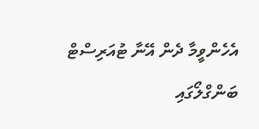އެހެންވީމާ ދެން އޭނާ ޓުއަރިސްޓް ބަންގްލޯގައި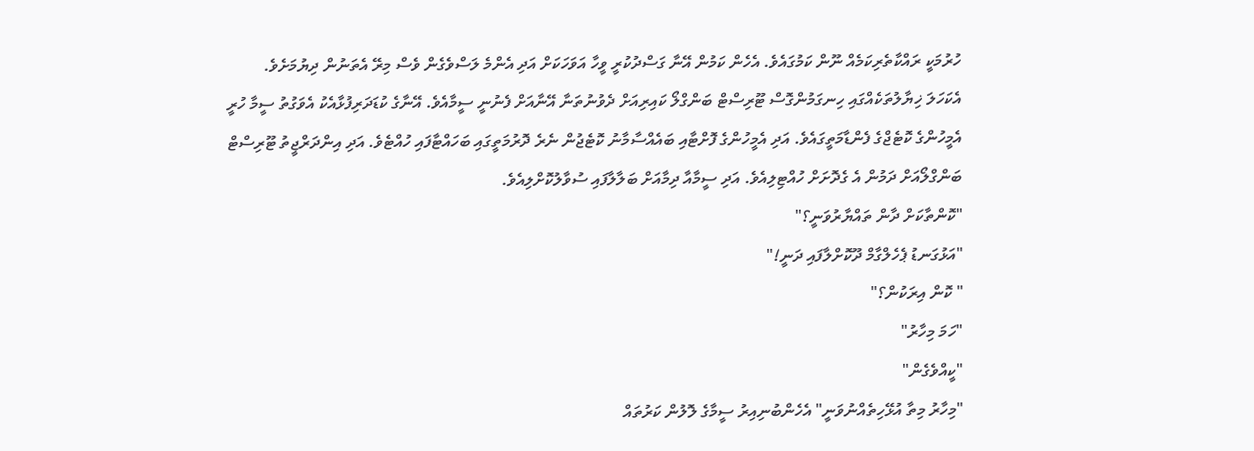ހުރުމަކީ ރައްކާތެރިކަމެއް ނޫން ކަމުގައެވެ. އެހެން ކަމުން އޭނާ ގަސްދުކުރީ ވީހާ އަވަހަކަށް އަދި އެންމެ ލަސްވެގެން ވެސް މިރޭ އެތަނުން ދިޔުމަށެވެ.
އެކަހަލަ ޚިޔާލުތަކެއްގައި ހިނގަމުންގޮސް ޓޫރިސްޓް ބަންގްލޯ ކައިރިއަށް ދެވުނުތަނާ އޭނާއަށް ފެނުނީ ސީމާއެވެ. އޭނާގެ ކުޑަދަރިފުޅާއެކު އެވަގުތު ސީމާ ހުރީ އެމީހުންގެ ކޮޓެޖްގެ ފެންޑާމަތީގައެވެ. އަދި އެމީހުންގެ ފޮށްޓާއި ބައެއްސާމާނު ކޮޓެޖުން ނެރެ ދޮރުމަތީގައި ބަހައްޓާފައި ހުއްޓެވެ. އަދި އިންދަރްޖީތު ޓޫރިސްޓް ބަންގްލޯއަށް ދަމުން އެ ގެދޮށަށް ހުއްޓިލިއެވެ. އަދި ސީމާއާ ދިމާއަށް ބަލާލާފައި ސުވާލުކޮށްލިއެވެ.
"ކޮންތާކަށް ދާން ތައްޔާރުވަނީ؟"
"އަޅުގަނޑު ޕެހެލްގާމް ދޫކޮށްލާފައި ދަނީ!"
" ކޮން އިރަކުން؟"
"ހަމަ މިހާރު"
"ކީއްވެގެން"
"މިހާރު މިތާ އުޅޭހިތެއްނުވަނީ" އެހެންބުނިއިރު ސީމާގެ ލޮލުން ކަރުތައް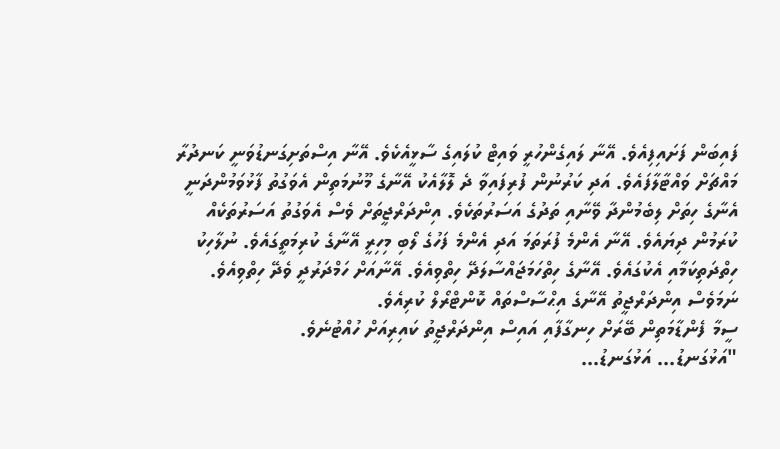ފައިބަން ފަށައިފިއެވެ. އޭނާ ލައިގެންހުރީ ވައިޓް ކުލައިގެ ސާޅީއެކެވެ. އޭނާ އިސްތަށިގަނޑުވަނީ ކަނދުރާ މައްޗަށް ވައްޓާލާފައެވެ. އަދި ކަރުނުން ފުރިފައިވާ ދެ ލޮލާއެކު އޭނާގެ މޫނުމަތިން އެވަގުތު ފާޅުވަމުންދަނީ އެނާގެ ހިތަށް ލިބެމުންދާ ވޭނާއި ތަދުގެ އަސަރުތަކެވެ. އިންދަރްޖީތަށް ވެސް އެވަގުތު އަސަރުތަކެއް ކުރަމުން ދިޔައެވެ. އޭނާ އެންމެ ފުރަތަމަ އަދި އެންމެ ފަހުގެ ލޯބި މިހިރީ އޭނާގެ ކުރިމަތީގައެވެ. ނުލާހިކު ހިތްދަތިކަމާއި އެކުގައެވެ. އޭނާގެ ހިތްހަމަޖައްސާލަދޭ ހިތްވިއެވެ. އޭނާއަށް ހަމްދަރުދީ ވެދޭ ހިތްވިއެވެ. ނަމަވެސް އިންދަރްޖީތު އޭނާގެ އިޙްސާސްތައް ކޮންޓްރޯލް ކުރިއެވެ.
ސީމާ ފެންޑާމަތިން ބޭރަށް ހިނގާފާއި އައިސް އިންދަރްޖީތު ކައިރިއަށް ހުއްޓުނެވެ.
"އަޅުގަނޑު... އަޅުގަނޑު...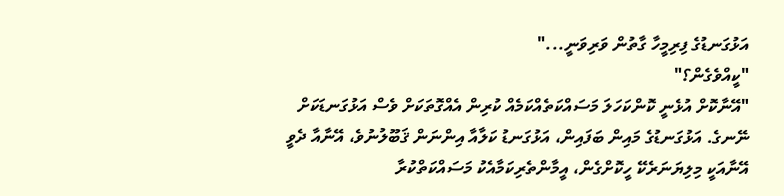އަޅުގަނޑުގެ ފިރިމީހާ ގާތުން ވަރިވަނީ..."
"ކީއްވެގެން؟"
"އޭނާކޮށް އުޅެނީ ކޮންކަހަލަ މަސައްކަތެއްކަމެއް ކުރިން އެއްގޮތަކަށް ވެސް އަޅުގަނޑަކަށް ނޭނގެ. އަޅުގަނޑުގެ މައިން ބަފައިން، އަޅުގަނޑު ކަލާއާ އިންނަން ޤަބޫލުނުވެ، އޭނާއާ ދެވީ އޭނާއަކީ މިލިޔަނަރެކޭ ހީކޮށްގެން، އީމާންތެރިކަމާއެކު މަސައްކަތްކުރާ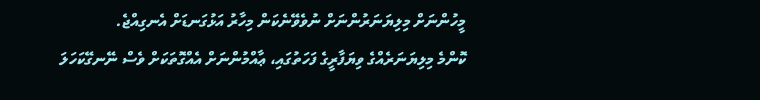މީހުންނަށް މިލިޔަނަރުންނަށް ނުވެވޭނެކަން މިހާރު އަޅުގަނޑަށް އެނގިއްޖެ.
ކޮންމެ މިލިޔަނަރެއްގެ ވިޔަފާރީގެ ފަހަތުގައި، ޢާއްމުންނަށް އެއްގޮތަކަށް ވެސް ނޭނގޭކަހަލަ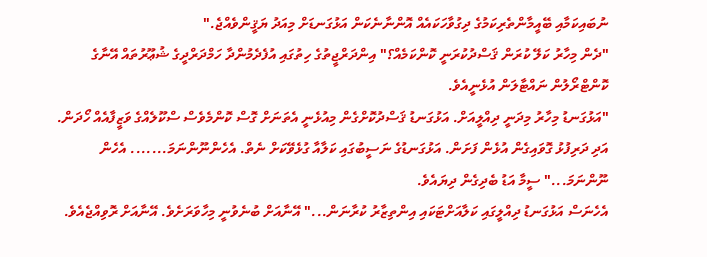ނުބައިކަމާއި ބޭއީމާންތެރިކަމުގެ ދިގުވާހަކައެއް އޮންނާނެކަން އަޅުގަނޑަށް މިއަދު ޔަޤީންވެއްޖެ."
"ދެން މިހާރު ކަލޭ ކުރަން ޤަސްދުކުރަނީ ކޮންކަމެއް؟" އިންދަރްޖީތުގެ ހިތުގައި އުފެދެމުންދާ ހަމްދަރްދީގެ ޝުޢޫރުތައް އޭނާގެ ކޮންޓްރޯލުން ނައްޓާލަން އުޅެނީއެވެ.
"އަޅުގަނޑު މިހާރު މިދަނީ ދިއްލީއަށް. އަޅުގަނޑު ޤަސްދުކޮށްގެން މިއުޅެނީ އެތަނަށް ގޮސް ކޮންމެވެސް ސްކޫލެއްގެ ވަޒީފާއެއް ހޯދަން. އަދި ދަރިފުޅު ގޮވައިގެން އުޅެން ފަށަން. އަޅުގަނޑުގެ ނަސީބުގައި ކަލާއާ ގުޅެވޭކަށް ނެތް. އެހެންނޫންނަމަ....... އެހެން ނޫންނަމަ..." ސީމާ އަޑު ބެދިގެން ދިޔައެވެ.
އެހެނަސް އަޅުގަނޑު ދިއްލީގައި ކަލާއަށްޓަކައި އިންތިޒާރު ކުރާނަން..." އޭނާއަށް ބުނެވުނީ މިހާވަރަށެވެ. އޭނާއަށް ރޮވިއްޖެއެވެ.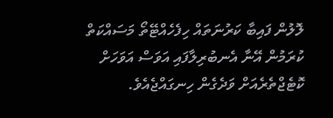ލޮލުން ފައިބާ ކަރުނަތައް ހިފެހެއްޓޭތޯ މަސައްކަތް ކުރަމުން އޭނާ އެނބުރިލާފައި އަވަސް އަވަހަށް ކޮޓެޖްތެރެއަށް ވަދެގެން ހިނގައްޖެއެވެ.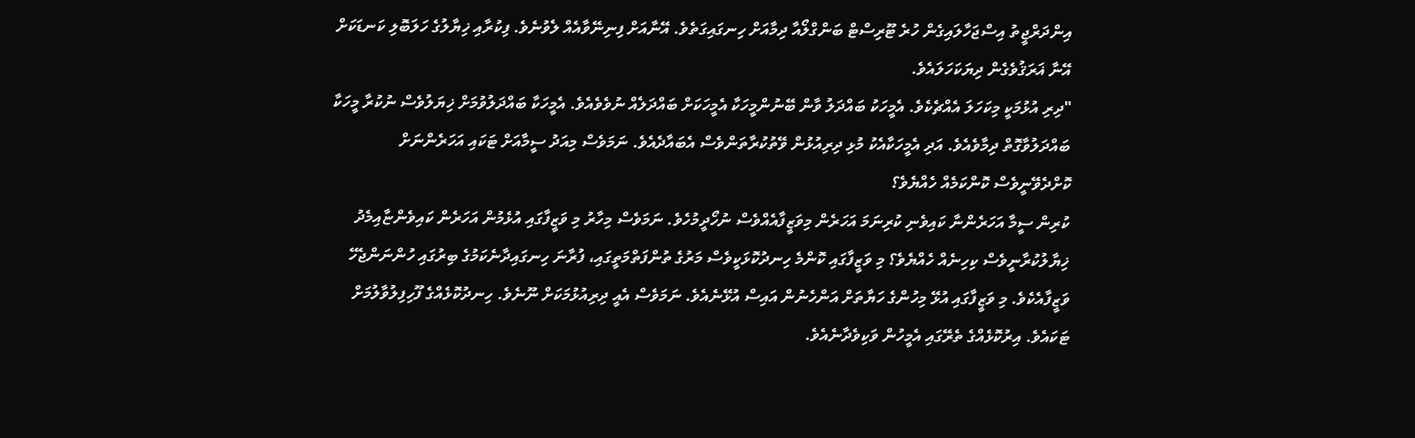އިންދަރްޖީތު އިސްޖަހާލައިގެން ހުރެ ޓޫރިސްޓް ބަންގްލޯއާ ދިމާއަށް ހިނގައިގަތެވެ. އޭނާއަށް ފިނިނޭވާއެއް ލެވުނެވެ. ފިކުރާއި ޚިޔާލުގެ ހަލަބޮލި ކަނޑަކަށް އޭނާ ޣަރަޤުވެގެން ދިޔަކަހަލައެވެ.
"ދިރި އުޅުމަކީ މިކަހަލަ އެއްޗެކެވެ. އެމީހަކު ބައްދަލު ވާން ބޭނުންމީހަކާ އެމީހަކަށް ބައްދަލެއް ނުވެވެއެވެ. އެމީހަކާ ބައްދަލުވުމަށް ޚިޔަލުވެސް ނުކުރާ މީހަކާ ބައްދަލުވާގޮތް ދިމާވެއެވެ. އަދި އެމީހަކާއެކު މުޅި ދިރިއުޅުން ވޭތުކުރާތަންވެސް އެބައާދެއެވެ. ނަމަވެސް މިއަދު ސީމާއަށް ޓަކައި އަހަރެންނަށް ކޮށްދެވޭނީވެސް ކޮންކަމެއް ހެއްޔެވެ؟
ކުރިން ސީމާ އަހަރެންނާ ކައިވެނި ކުރިނަމަ އަހަރެން މިވަޒީފާއެއްވެސް ނުހޯދީމުހެވެ. ނަމަވެސް މިހާރު މި ވަޒީފާގައި އުޅެމުން އަހަރެން ކައިވެންޏާއިމެދު ޚިޔާލުކުރާނީވެސް ކިހިނެއް ހެއްޔެވެ؟ މި ވަޒީފާގައި ކޮންމެ ހިނދުކޮޅަކީވެސް މަރުގެ ތުންފަތްމަތީގައި، ފުރާނަ ހިނގައިދާނެކަމުގެ ބިރުގައި ހުންނަންޖެހޭ ވަޒީފާއެކެވެ. މި ވަޒީފާގައި އުޅޭ މިހުންގެ ހަޔާތަށް އަންހެނުން އައިސް އުޅޭނެއެވެ. ނަމަވެސް އެއީ ދިރިއުޅުމަކަށް ނޫނެވެ. ހިނދުކޮޅެއްގެ ފޫހިފިލުވާލުމަށް ޓަކައެވެ. އިރުކޮޅެއްގެ ތެރޭގައި އެމީހުން ވަކިވެދާނެއެވެ.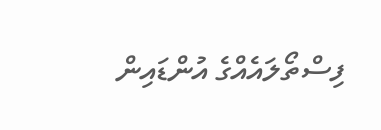ފިސްތޯލައެއްގެ އުންޑައިން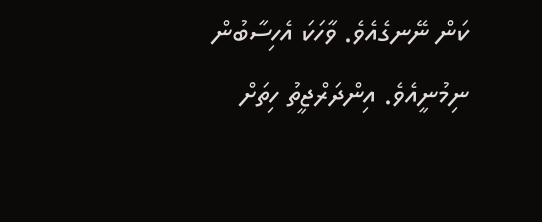ކަން ނޭނގެއެވެ. ވާހަކަ އެހިސާބުން ނިމުނީއެވެ. އިންދަރްޖީތު ހިތަށް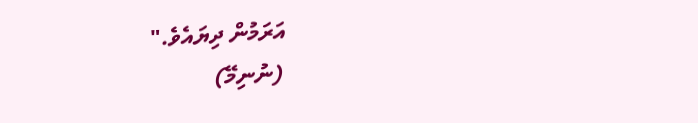އަރަމުން ދިޔައެވެ."
(ނުނިމޭ)